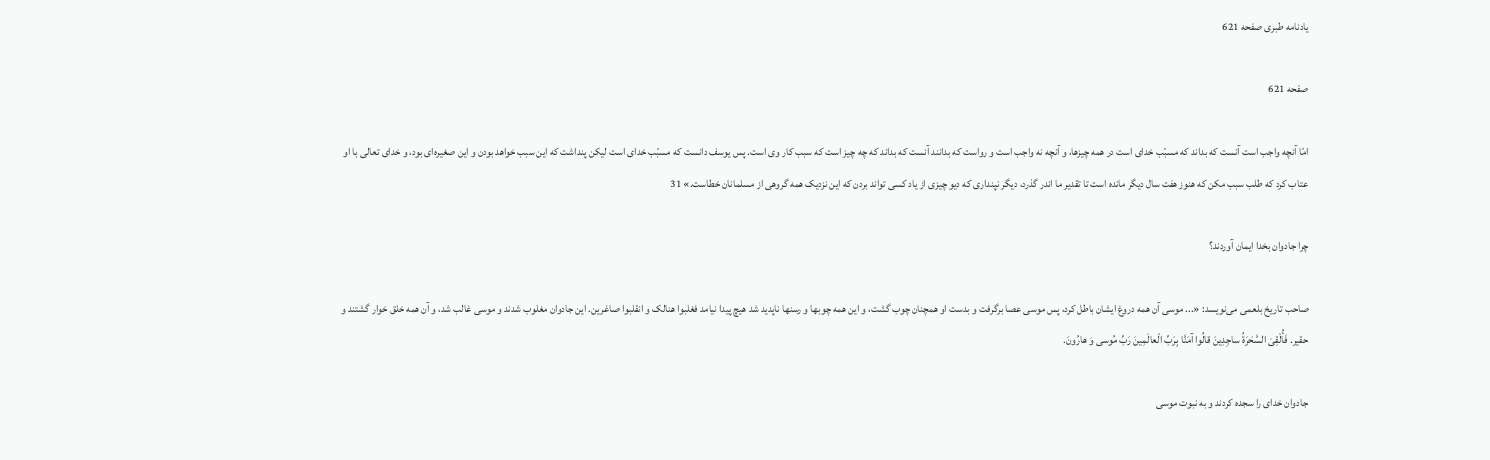یادنامه طبری صفحه 621

صفحه 621

امّا آنچه واجب است آنست که بداند که مسبّب خدای است در همه چیزها، و آنچه نه واجب است و رواست که بدانند آنست که بداند که چه چیز است که سبب کار وی است. پس یوسف دانست که مسبّب خدای است لیکن پنداشت که این سبب خواهد بودن و این صغیره‌ای بود، و خدای تعالی با او عتاب کرد که طلب سبب مکن که هنوز هفت سال دیگر مانده است تا تقدیر ما اندر گذرد، دیگر نپنداری که دیو چیزی از یاد کسی تواند بردن که این نزدیک همه گروهی از مسلمانان خطاست.» 31

چرا جادوان بخدا ایمان آوردند؟

صاحب تاریخ بلعمی می‌نویسد: «... موسی آن همه دروغ ایشان باطل کرد، پس موسی عصا برگرفت و بدست او همچنان چوب گشت، و این همه چوبها و رسنها ناپدید شد هیچ پیدا نیامد فغلبوا هنالک و انقلبوا صاغرین. این جادوان مغلوب شدند و موسی غالب شد، و آن همه خلق خوار گشتند و حقیر. فَأُلْقِیَ السَّحَرَةُ ساجِدِینَ قالُوا آمَنَّا بِرَبِّ الْعالَمِینَ رَبِّ مُوسی وَ هارُونَ.

جادوان خدای را سجده کردند و به نبوت موسی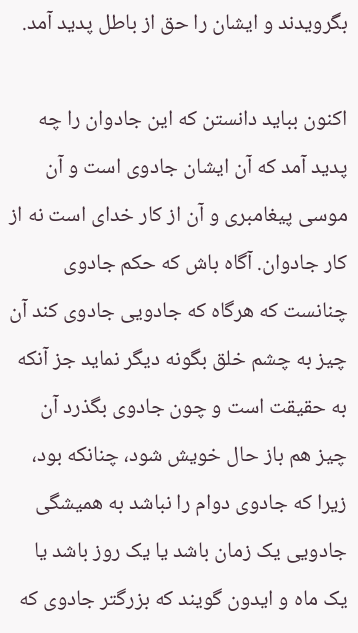بگرویدند و ایشان را حق از باطل پدید آمد.

اکنون بباید دانستن که این جادوان را چه پدید آمد که آن ایشان جادوی است و آن موسی پیغامبری و آن از کار خدای است نه از کار جادوان. آگاه باش که حکم جادوی چنانست که هرگاه که جادویی جادوی کند آن چیز به چشم خلق بگونه دیگر نماید جز آنکه به حقیقت است و چون جادوی بگذرد آن چیز هم باز حال خویش شود، چنانکه بود، زیرا که جادوی دوام را نباشد به همیشگی جادویی یک زمان باشد یا یک روز باشد یا یک ماه و ایدون گویند که بزرگتر جادوی که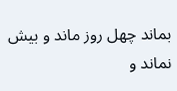بماند چهل روز ماند و بیش نماند و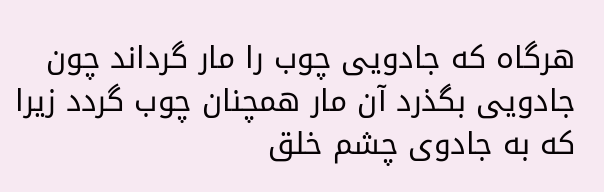هرگاه که جادویی چوب را مار گرداند چون جادویی بگذرد آن مار همچنان چوب گردد زیرا که به جادوی چشم خلق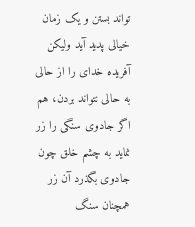تواند بستن و یک زمان خیالی پدید آید ولیکن آفریده خدای را از حالی به حالی نتواند بردن، هم اگر جادوی سنگی را زر نماید به چشم خلق چون جادوی بگذرد آن زر همچنان سنگ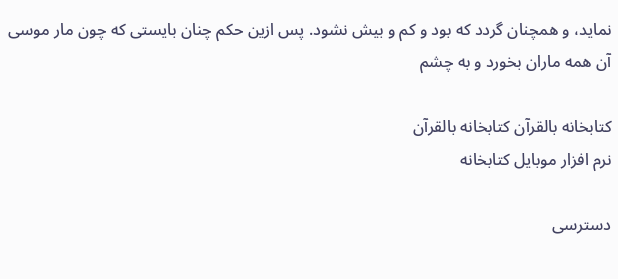نماید، و همچنان گردد که بود و کم و بیش نشود. پس ازین حکم چنان بایستی که چون مار موسی آن همه ماران بخورد و به چشم

کتابخانه بالقرآن کتابخانه بالقرآن
نرم افزار موبایل کتابخانه

دسترسی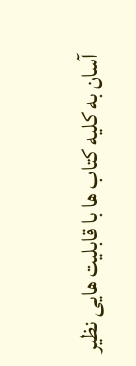آسان به کلیه کتاب ها با قابلیت هایی نظیر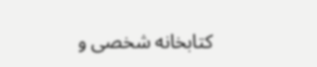کتابخانه شخصی و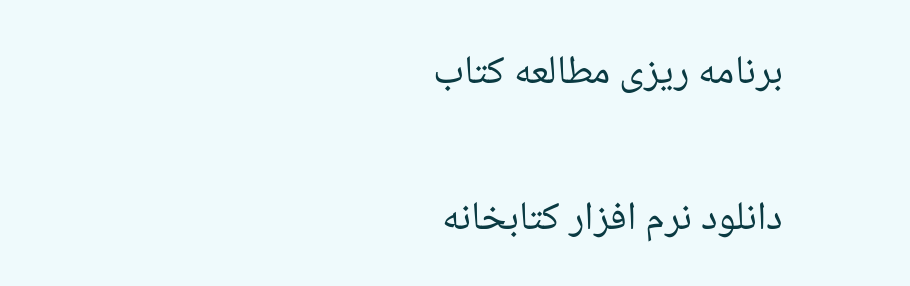برنامه ریزی مطالعه کتاب

دانلود نرم افزار کتابخانه